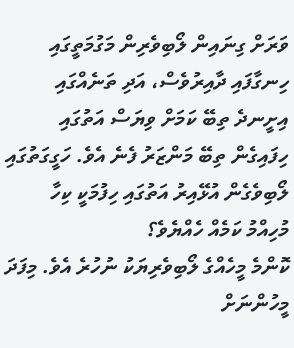ވަރަށް ގިނައިން ލޯބިވެރިން މަގުމަތީގައި ހިނގާފައި ދާއިރުވެސް، އަދި ތަނެއްގައި އިށީނދެ ތިބޭ ކަމަށް ވިޔަސް އަތުގައި ހިފައިގެން ތިބޭ މަންޒަރު ފެނެ އެވެ. ހަގީގަތުގައި ލޯބިވެގެން އުޅޭއިރު އަތުގައި ހިފުމަކީ ކިހާ މުހިއްމު ކަމެއް ހެއްޔެވެ؟
ކޮންމެ މީހެއްގެ ލޯބިވެރިޔަކު ނުހުރެ އެވެ. މިފަދަ މީހުންނަށް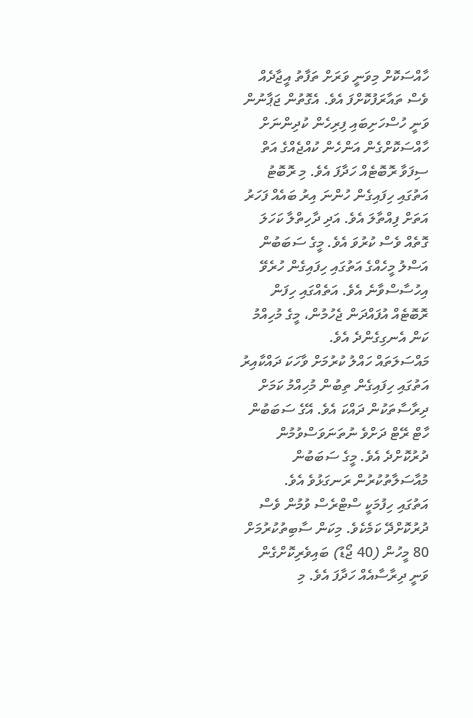ހާއްސަކޮށް މިވަނީ ވަރަށް ތަފާތު އީޖާދެއް ވެސް ތައާރަފުކޮށްފަ އެވެ. އެގޮތުން ޖަޕާނުން ވަނީ ހުސްހަށިބައި ފިރިހެން ކުދިންނަށް ހާއްސަކޮށްގެން އަންހެން ކުއްޖެއްގެ އަތް ސިފަވާ ރޮބޮޓެއް ހަދާފަ އެވެ. މި ރޮބޮޓު އަތުގައި ހިފައިގެން ހުންނަ އިރު ބައެއް ފަހަރު އަތަށް ފިއްތާލަ އެވެ. އަދި ދާހިތްލާ ކަހަލަ ގޮތެއް ވެސް ކުރުވަ އެވެ. މީގެ ސަބަބުން އަސްލު މީހެއްގެ އަތުގައި ހިފައިގެން ހުރެވޭ އިހުސާސްވާނެ އެވެ. އަތެއްގައި ހިފަން ރޮބޮޓެއް އުފައްދަން ޖެހުމުން، މީގެ މުހިއްމު ކަން އެނގިގެންދެ އެވެ.
މައްސަލަތައް ހައްލު ކުރުމަށް ވާހަކަ ދައްކާއިރު އަތުގައި ހިފައިގެން ތިބުން މުހިއްމު ކަމަށް ދިރާސާތަކުން ދައްކަ އެވެ. އޭގެ ސަބަބުން ހާޓް ރޭޓް ދަށްވެ ނުތަނަވަސްވުމުން ދުރުކޮށްދެ އެވެ. މީގެ ސަބަބުން މުއާސަލާތުކުރުން ރަނގަޅުވެ އެވެ.
އަތުގައި ހިފުމަކީ ސްޓްރެސް ވުމުން ވެސް ދުރުކޮށްދޭ ކަމެކެވެ. މިކަން ސާބިތުކުރުމަށް 80 މީހުން (40 ޖޯޑު) ބައިވެރިކޮށްގެން ވަނީ ދިރާސާއެއް ހަދާފަ އެވެ. މި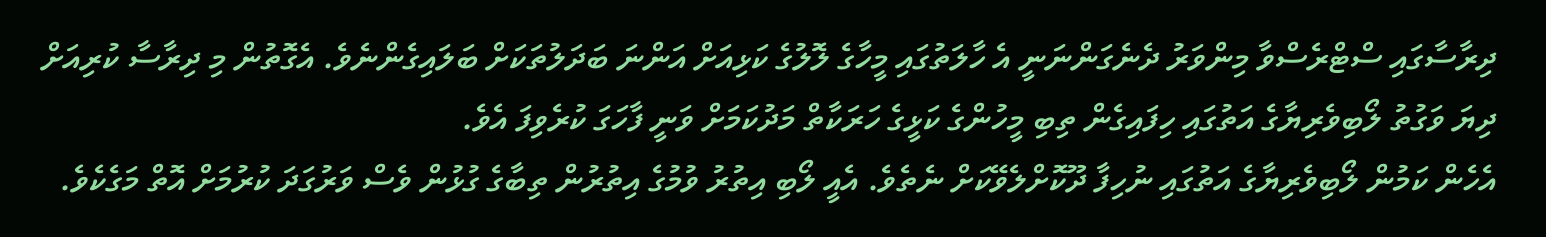ދިރާސާގައި ސްޓްރެސްވާ މިންވަރު ދެނެގަންނަނީ އެ ހާލަތުގައި މީހާގެ ލޮލުގެ ކަޅިއަށް އަންނަ ބަދަލުތަކަށް ބަލައިގެންނެވެ. އެގޮތުން މި ދިރާސާ ކުރިއަށް ދިޔަ ވަގުތު ލޯބިވެރިޔާގެ އަތުގައި ހިފައިގެން ތިބި މީހުންގެ ކަޅީގެ ހަރަކާތް މަދުކަމަށް ވަނީ ފާހަގަ ކުރެވިފަ އެވެ.
އެހެން ކަމުން ލޯބިވެރިޔާގެ އަތުގައި ނުހިފާ ދޫކޮށްލެވޭކަށް ނެތެވެ. އެއީ ލޯބި އިތުރު ވުމުގެ އިތުރުން ތިބާގެ ގުޅުން ވެސް ވަރުގަދަ ކުރުމަށް އޮތް މަގެކެވެ.